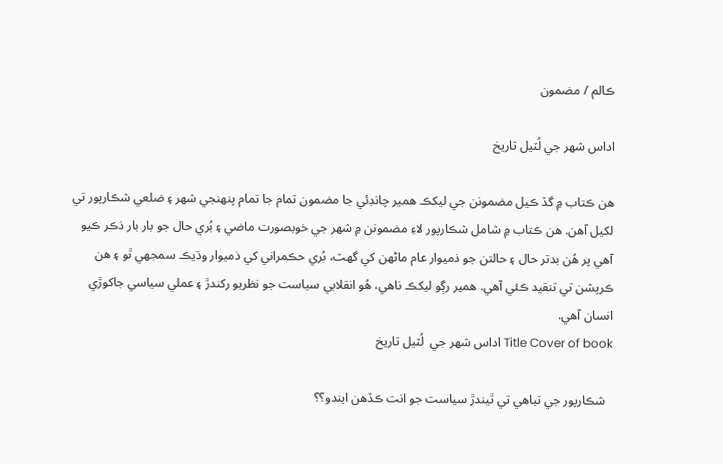ڪالم / مضمون

اداس شهر جي لُٽيل تاريخ

هن ڪتاب ۾ گڏ ڪيل مضمونن جي ليکڪ همير چانڊئي جا مضمون تمام جا تمام پنهنجي شهر ۽ ضلعي شڪارپور تي لکيل آهن. هن ڪتاب ۾ شامل شڪارپور لاءِ مضمونن ۾ شهر جي خوبصورت ماضي ۽ بُري حال جو بار بار ذڪر ڪيو آهي پر هُن بدتر حال ۽ حالتن جو ذميوار عام ماڻهن کي گهٽ، بُري حڪمراني کي ذميوار وڌيڪ سمجهي ٿو ۽ هن ڪرپشن تي تنقيد ڪئي آهي. همير رڳو ليکڪ ناهي، هُو انقلابي سياست جو نظريو رکندڙ ۽ عملي سياسي جاکوڙي انسان آهي.
Title Cover of book اداس شهر جي  لُٽيل تاريخ

  شڪارپور جي تباهي تي ٿيندڙ سياست جو انت ڪڏهن ايندو؟؟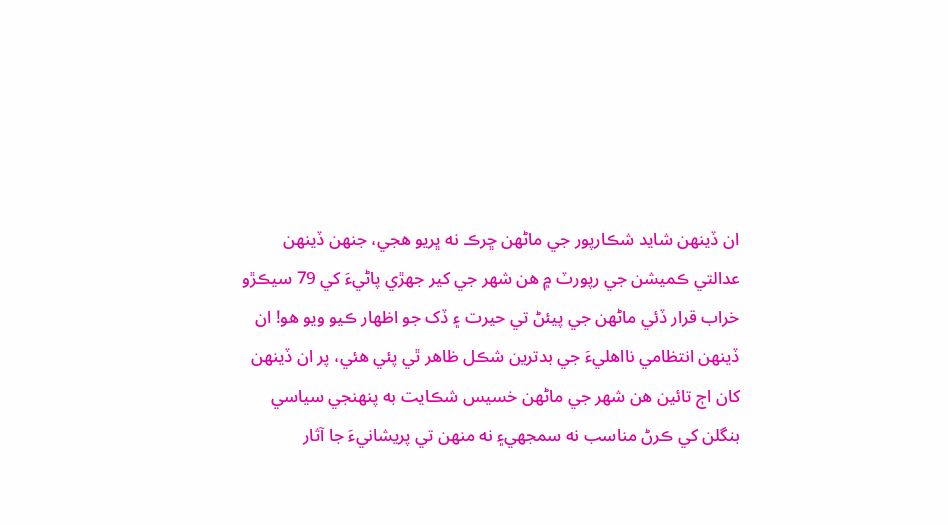ان ڏينهن شايد شڪارپور جي ماڻهن ڇرڪ نه ڀريو هجي، جنهن ڏينهن عدالتي ڪميشن جي رپورٽ ۾ هن شهر جي کير جهڙي پاڻيءَ کي 79 سيڪڙو خراب قرار ڏئي ماڻهن جي پيئڻ تي حيرت ۽ ڏک جو اظهار ڪيو ويو هو! ان ڏينهن انتظامي نااهليءَ جي بدترين شڪل ظاهر ٿي پئي هئي، پر ان ڏينهن کان اڄ تائين هن شهر جي ماڻهن خسيس شڪايت به پنهنجي سياسي بنگلن کي ڪرڻ مناسب نه سمجهي۽ نه منهن تي پريشانيءَ جا آثار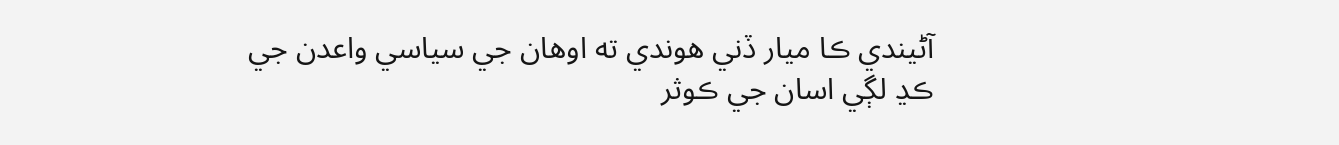آڻيندي ڪا ميار ڏني هوندي ته اوهان جي سياسي واعدن جي ڪڍ لڳي اسان جي ڪوثر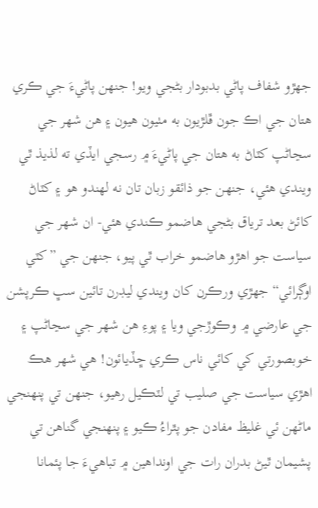جهڙو شفاف پاڻي بدبودار بڻجي ويو! جنهن پاڻيءَ جي ڪري هتان جي اڪ جون ڦلڙيون به مٺيون هيون ۽ هن شهر جي سڃاڻپ کٽاڻ به هتان جي پاڻيءَ ۾ رسجي ايڏي ته لذيذ ٿي ويندي هئي، جنهن جو ذائقو زبان تان نه لهندو هو ۽ کٽاڻ کائڻ بعد ترياق بڻجي هاضمو ڪندي هئي- ان شهر جي سياست جو اهڙو هاضمو خراب ٿي پيو، جنهن جي ”کٽي اوڳرائي“ جهڙي ورڪرن کان ويندي ليڊرن تائين سڀ ڪرپشن جي عارضي ۾ وڪوڙجي ويا ۽ پوءِ هن شهر جي سڃاڻپ ۽ خوبصورتي کي کائي ناس ڪري ڇڏيائون! هي شهر هڪ اهڙي سياست جي صليب تي لٽڪيل رهيو، جنهن تي پنهنجي ماڻهن ئي غليظ مفادن جو پٿراءُ ڪيو ۽ پنهنجي گناهن تي پشيمان ٿيڻ بدران رات جي اونداهين ۾ تباهيءَ جا پئمانا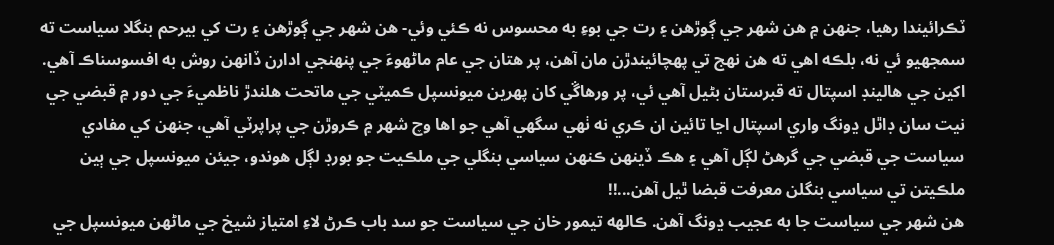ٽڪرائيندا رهيا، جنهن ۾ هن شهر جي ڳوڙهن ۽ رت جي بوءِ به محسوس نه ڪئي وئي- هن شهر جي ڳوڙهن ۽ رت کي بيرحم بنگلا سياست ته سمجهيو ئي نه، بلڪه اهي ته هن نهج تي پهچائيندڙن مان آهن، پر هتان جي عام ماڻهوءَ جي پنهنجي ادارن ڏانهن روش به افسوسناڪ آهي. اکين جي هالينڊ اسپتال ته قبرستان بڻيل آهي ئي، پر ورهاڱي کان پهرين ميونسپل ڪميٽي جي ماتحت هلندڙ ناظميءَ جي دور ۾ قبضي جي نيت سان ڊاٿل ڍونگ واري اسپتال اڃا تائين ان ڪري نه ٺهي سگهي آهي جو اها وچ شهر ۾ ڪروڙن جي پراپرٽي آهي، جنهن کي مفادي سياست جي قبضي جي گرهڻ لڳل آهي ۽ هڪ ڏينهن ڪنهن سياسي بنگلي جي ملڪيت جو بورڊ لڳل هوندو، جيئن ميونسپل جي ٻين ملڪيتن تي سياسي بنگلن معرفت قبضا ٿيل آهن...!!
هن شهر جي سياست جا به عجيب ڍونگ آهن. ڪالهه تيمور خان جي سياست جو سد باب ڪرڻ لاءِ امتياز شيخ جي ماڻهن ميونسپل جي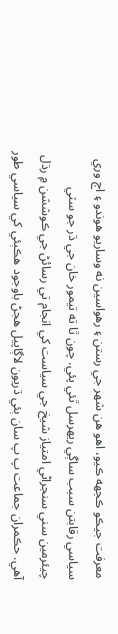معرفت جيڪو ڪجهه ڪيو، اهو هن شهر جي رستن ۽ رهواسين نه وساريو هوندو ۽ اڄ وري سياسي رقابتن سبب ساڳي ريهرسل ٿئي پئي. چون ٿا ته تيمور خان جي ڌر جو سٽي چيئرمين سني سنجراڻي امتياز شيخ جي سياست کي انجام تي رسائڻ جي ڪوششن ۾ رڌل آهي. حڪمران جماعت پ پ سان ٻئي ڌريون لاڳاپيل هجڻ باوجود هڪٻئي کي سياسي طور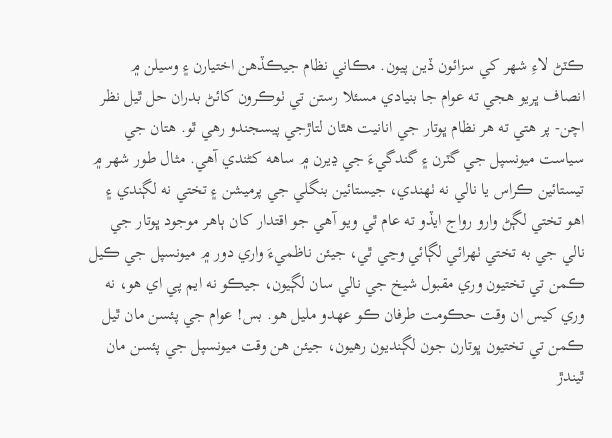ڪٽڻ لاءِ شهر کي سزائون ڏين پيون. مڪاني نظام جيڪڏهن اختيارن ۽ وسيلن ۾ انصاف ڀريو هجي ته عوام جا بنيادي مسئلا رستن تي ٺوڪرون کائڻ بدران حل ٿيل نظر اچن- پر هتي ته هر نظام ڀوتار جي انانيت هٿان لتاڙجي پيسجندو رهي ٿو. هتان جي سياست ميونسپل جي گٽرن ۽ گندگيءَ جي ڍيرن ۾ ساهه کڻندي آهي. مثال طور شهر ۾ تيستائين ڪراس يا نالي نه ٺهندي، جيستائين بنگلي جي پرميشن ۽ تختي نه لڳندي ۽ اهو تختي لڳڻ وارو رواج ايڏو ته عام ٿي ويو آهي جو اقتدار کان ٻاهر موجود ڀوتار جي نالي جي به تختي ٺهرائي لڳائي وڃي ٿي، جيئن ناظميءَ واري دور ۾ ميونسپل جي ڪيل ڪمن تي تختيون وري مقبول شيخ جي نالي سان لڳيون، جيڪو نه ايم پي اي هو، نه وري کيس ان وقت حڪومت طرفان ڪو عهدو مليل هو. بس! عوام جي پئسن مان ٿيل ڪمن تي تختيون ڀوتارن جون لڳنديون رهيون، جيئن هن وقت ميونسپل جي پئسن مان ٿيندڙ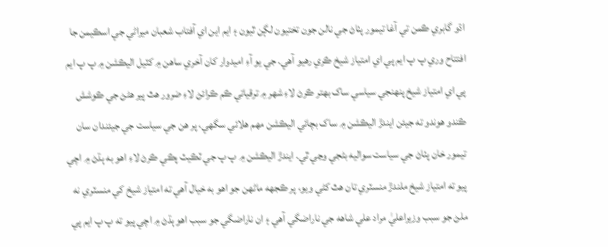اڌو گابري ڪمن تي آغا تيمور پٺاڻ جي نالن جون تختيون لڳن ٿيون ۽ ايم اين اي آفتاب شعبان ميراڻي جي اسڪيمن جا افتتاح وري پ پ ايم پي اي امتياز شيخ ڪري رهيو آهي. جي يو آءِ اميدوار کان آخري ساهن ۾ کٽيل اليڪشن ۾ پ پ ايم پي اي امتياز شيخ پنهنجي سياسي ساک بهتر ڪرڻ لاءِ شهر ۾ ترقياتي ڪم ڪرائڻ لاءِ ضرور هٿ پير هڻڻ جي ڪوشش ڪندو هوندو ته جيئن ايندڙ اليڪشن ۾ ساک بچائي اليڪشن مهم هلائي سگهي، پر هن جي سياست جي جيئندان سان تيمور خان پٺاڻ جي سياست سواليه بڻجي وڃي ٿي. ايندڙ اليڪشن ۾ پ پ جي ٽڪيٽ پڪي ڪرڻ لاءِ اهو به ٻڌڻ ۾ اچي پيو ته امتياز شيخ ملندڙ منسٽري تان هٿ کڻي ويو، پر ڪجهه ماڻهن جو اهو به خيال آهي ته امتياز شيخ کي منسٽري نه ملڻ جو سبب وزيراعليٰ مراد علي شاهه جي ناراضگي آهي ۽ ان ناراضگي جو سبب اهو ٻڌڻ ۾ اچي پيو ته پ پ ايم پي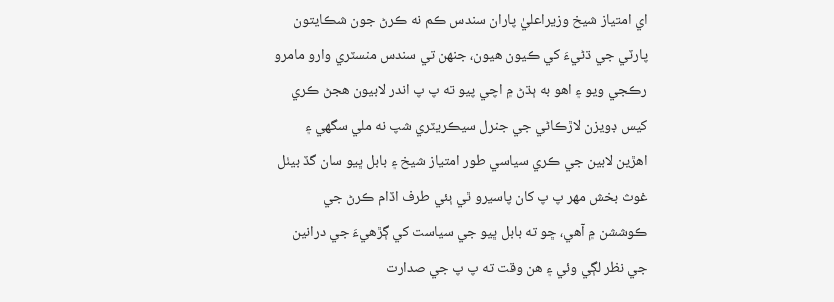اي امتياز شيخ وزيراعليٰ پاران سندس ڪم نه ڪرڻ جون شڪايتون پارٽي جي ڌڻيءَ کي ڪيون هيون، جنهن تي سندس منسٽري وارو مامرو رڪجي ويو ۽ اهو به ٻڌڻ ۾ اچي پيو ته پ پ اندر لابيون هجڻ ڪري کيس ڊويزن لاڙڪاڻي جي جنرل سيڪريٽري شپ نه ملي سگهي ۽ اهڙين لابين جي ڪري سياسي طور امتياز شيخ ۽ بابل ڀيو سان گڏ بيٺل غوث بخش مهر پ پ کان پاسيرو ٿي ٻئي طرف اڏام ڪرڻ جي ڪوششن ۾ آهي، ڇو ته بابل ڀيو جي سياست کي ڳڙهيءَ جي درانين جي نظر لڳي وئي ۽ هن وقت ته پ پ جي صدارت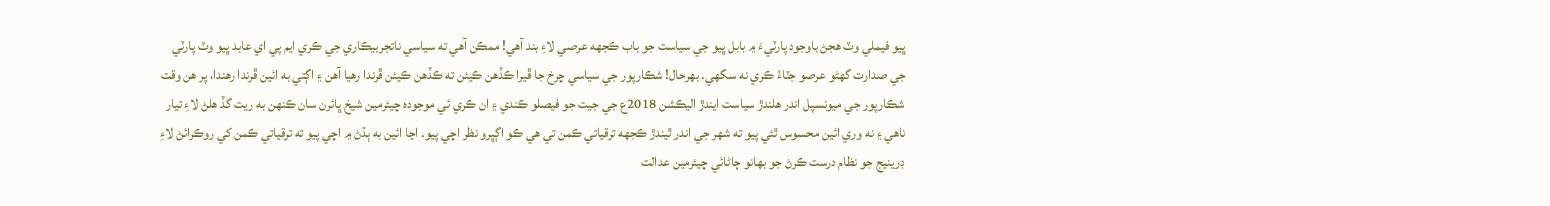ڀيو فيملي وٽ هجڻ باوجود پارٽيءَ ۾ بابل ڀيو جي سياست جو باب ڪجهه عرصي لاءِ بند آهي! ممڪن آهي ته سياسي ناتجربيڪاري جي ڪري ايم پي اي عابد ڀيو وٽ پارٽي جي صدارت گهڻو عرصو جٽاءُ ڪري نه سگهي. بهرحال! شڪارپور جي سياسي چرخ جا ڦيرا ڪڏهن ڪيئن ته ڪڏهن ڪيئن ڦرندا رهيا آهن ۽ اڳتي به ائين ڦرندا رهندا، پر هن وقت شڪارپور جي ميونسپل اندر هلندڙ سياست ايندڙ اليڪشن 2018ع جي جيت جو فيصلو ڪندي ۽ ان ڪري ئي موجوده چيئرمين شيخ ڀائرن سان ڪنهن به ريت گڏ هلڻ لاءِ تيار ناهي ۽ نه وري ائين محسوس ٿئي پيو ته شهر جي اندر ٿيندڙ ڪجهه ترقياتي ڪمن تي هي ڪو اڳڀرو نظر اچي پيو. اڃا ائين به ٻڌڻ ۾ اچي پيو ته ترقياتي ڪمن کي روڪرائڻ لاءِ ڊرينيج جو نظام درست ڪرڻ جو بهانو ڄاڻائي چيئرمين عدالت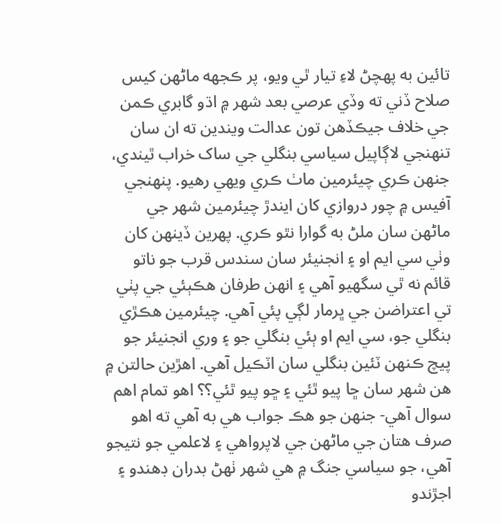تائين به پهچڻ لاءِ تيار ٿي ويو، پر ڪجهه ماڻهن کيس صلاح ڏني ته وڏي عرصي بعد شهر ۾ اڌو گابري ڪمن جي خلاف جيڪڏهن تون عدالت ويندين ته ان سان تنهنجي لاڳاپيل سياسي بنگلي جي ساک خراب ٿيندي، جنهن ڪري چيئرمين ماٺ ڪري ويهي رهيو. پنهنجي آفيس ۾ چور دروازي کان ايندڙ چيئرمين شهر جي ماڻهن سان ملڻ به گوارا نٿو ڪري. پهرين ڏينهن کان وٺي سي ايم او ۽ انجنيئر سان سندس قرب جو ناتو قائم نه ٿي سگهيو آهي ۽ انهن طرفان هڪٻئي جي پٺي تي اعتراضن جي ڀرمار لڳي پئي آهي. چيئرمين هڪڙي بنگلي جو، سي ايم او ٻئي بنگلي جو ۽ وري انجنيئر جو پيچ ڪنهن ٽئين بنگلي سان اٽڪيل آهي. اهڙين حالتن ۾ هن شهر سان ڇا پيو ٿئي ۽ ڇو پيو ٿئي؟؟ اهو تمام اهم سوال آهي- جنهن جو هڪ جواب هي به آهي ته اهو صرف هتان جي ماڻهن جي لاپرواهي ۽ لاعلمي جو نتيجو آهي، جو سياسي جنگ ۾ هي شهر ٺهڻ بدران ڊهندو ۽ اجڙندو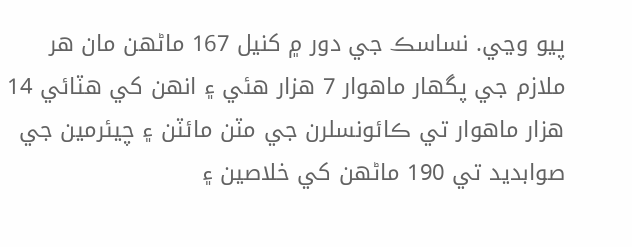پيو وڃي. نساسڪ جي دور ۾ کنيل 167 ماڻهن مان هر ملازم جي پگهار ماهوار 7 هزار هئي ۽ انهن کي هٽائي 14 هزار ماهوار تي ڪائونسلرن جي مٽن مائٽن ۽ چيئرمين جي صوابديد تي 190 ماڻهن کي خلاصين ۽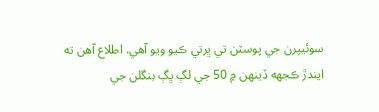سوئيپرن جي پوسٽن تي ڀرتي ڪيو ويو آهي. اطلاع آهن ته ايندڙ ڪجهه ڏينهن ۾ 50 جي لڳ ڀڳ بنگلن جي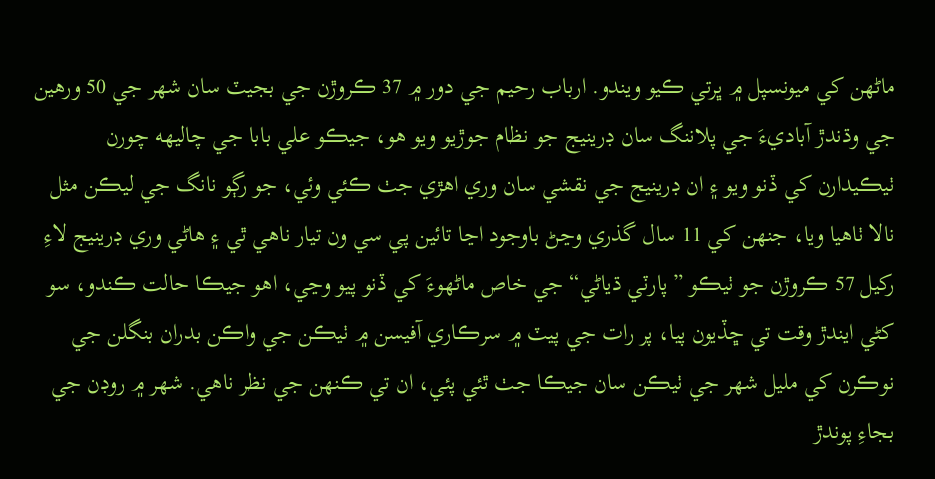ماڻهن کي ميونسپل ۾ ڀرتي ڪيو ويندو. ارباب رحيم جي دور ۾ 37 ڪروڙن جي بجيٽ سان شهر جي 50 ورهين جي وڌندڙ آباديءَ جي پلاننگ سان ڊرينيج جو نظام جوڙيو ويو هو، جيڪو علي بابا جي چاليهه چورن ٺيڪيدارن کي ڏنو ويو ۽ ان ڊرينيج جي نقشي سان وري اهڙي جٺ ڪئي وئي، جو رڳو نانگ جي ليڪن مثل نالا ٺاهيا ويا، جنهن کي 11 سال گذري وڃڻ باوجود اڃا تائين پي سي ون تيار ناهي ٿي ۽ هاڻي وري ڊرينيج لاءِ رکيل 57 ڪروڙن جو ٺيڪو ”پارٽي ڌياڻي“ جي خاص ماڻهوءَ کي ڏنو پيو وڃي، اهو جيڪا حالت ڪندو، سو کڻي ايندڙ وقت تي ڇڏيون پيا، پر رات جي پيٽ ۾ سرڪاري آفيسن ۾ ٺيڪن جي واڪن بدران بنگلن جي نوڪرن کي مليل شهر جي ٺيڪن سان جيڪا جٺ ٿئي پئي، ان تي ڪنهن جي نظر ناهي. شهر ۾ روڊن جي بجاءِ پوندڙ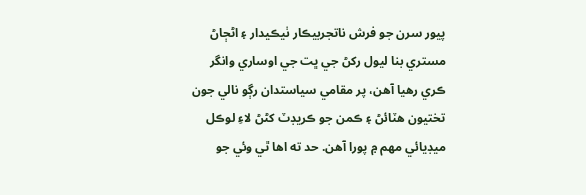پيور سرن جو فرش ناتجربيڪار ٺيڪيدار ۽ اڻڄاڻ مستري بنا ليول رکڻ جي ڀت جي اوساري وانگر ڪري رهيا آهن، پر مقامي سياستدان رڳو نالي جون تختيون هٽائڻ ۽ ڪمن جو ڪريڊٽ کڻڻ لاءِ لوڪل ميڊيائي مهم ۾ پورا آهن. حد ته اها ٿي وئي جو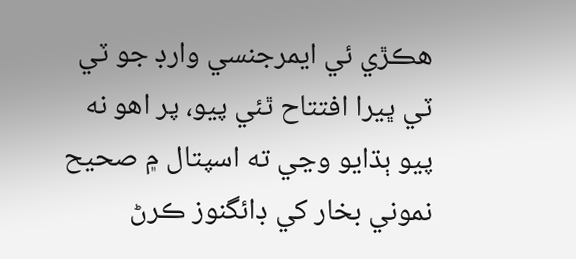هڪڙي ئي ايمرجنسي وارڊ جو ٽي ٽي ڀيرا افتتاح ٿئي پيو، پر اهو نه پيو ٻڌايو وڃي ته اسپتال ۾ صحيح نموني بخار کي ڊائگنوز ڪرڻ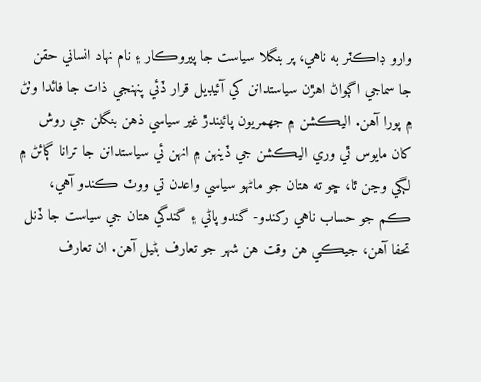وارو ڊاڪٽر به ناهي، پر بنگلا سياست جا پيروڪار ۽ نام نهاد انساني حقن جا سماجي اڳواڻ اهڙن سياستدانن کي آئيڊيل قرار ڏئي پنهنجي ذات جا فائدا وٺڻ ۾ پورا آهن. اليڪشن ۾ جهمريون پائيندڙ غير سياسي ذهن بنگلن جي روش کان مايوس ٿي وري اليڪشن جي ڏينهن ۾ انهن ئي سياستدانن جا ترانا ڳائڻ ۾ لڳي وڃن ٿا، ڇو ته هتان جو ماڻهو سياسي واعدن تي ووٽ ڪندو آهي، ڪم جو حساب ناهي رکندو- گندو پاڻي ۽ گندگي هتان جي سياست جا ڏنل تحفا آهن، جيڪي هن وقت هن شهر جو تعارف بڻيل آهن. ان تعارف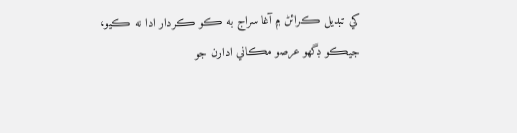کي تبديل ڪرائڻ ۾ آغا سراج به ڪو ڪردار ادا نه ڪيو، جيڪو ڊگهو عرصو مڪاني ادارن جو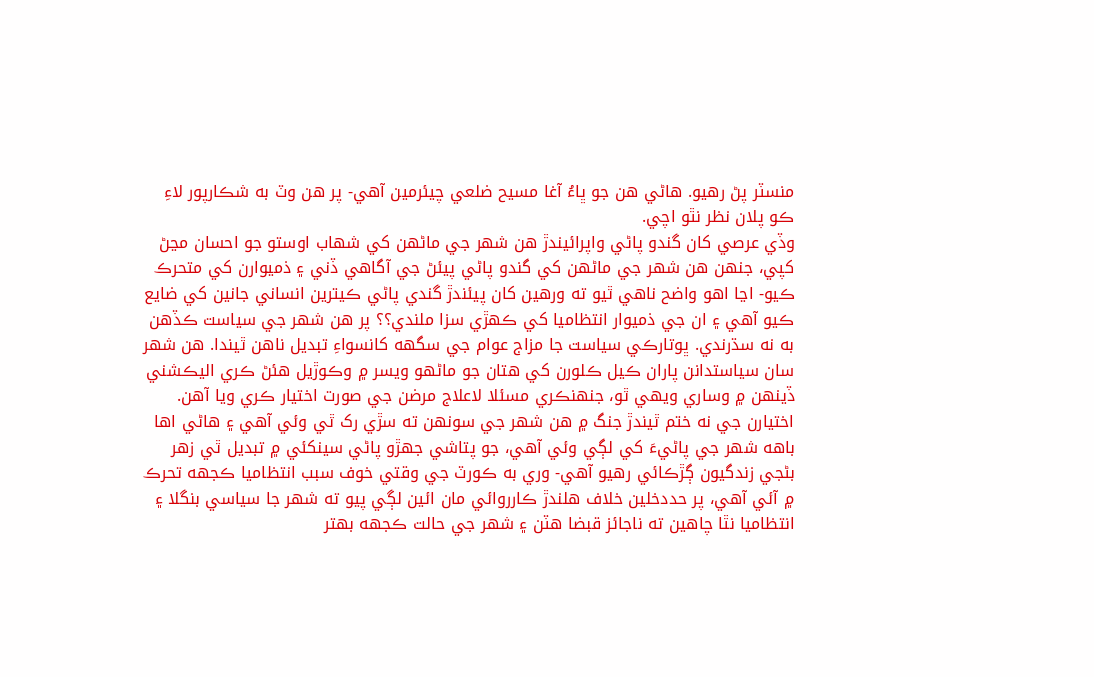منسٽر پڻ رهيو. هاڻي هن جو ڀاءُ آغا مسيح ضلعي چيئرمين آهي- پر هن وٽ به شڪارپور لاءِ ڪو پلان نظر نٿو اچي.
وڏي عرصي کان گندو پاڻي واپرائيندڙ هن شهر جي ماڻهن کي شهاب اوستو جو احسان مڃڻ کپي، جنهن هن شهر جي ماڻهن کي گندو پاڻي پيئڻ جي آگاهي ڏني ۽ ذميوارن کي متحرڪ ڪيو- اڃا اهو واضح ناهي ٿيو ته ورهين کان پيئندڙ گندي پاڻي ڪيترين انساني جانين کي ضايع ڪيو آهي ۽ ان جي ذميوار انتظاميا کي ڪهڙي سزا ملندي؟؟ پر هن شهر جي سياست ڪڏهن به نه سڌرندي. ڀوتارڪي سياست جا مزاج عوام جي سگهه کانسواءِ تبديل ناهن ٿيندا. هن شهر سان سياستدانن پاران ڪيل ڪلورن کي هتان جو ماڻهو ويسر ۾ وڪوڙيل هئڻ ڪري اليڪشني ڏينهن ۾ وساري ويهي ٿو، جنهنڪري مسئلا لاعلاج مرضن جي صورت اختيار ڪري ويا آهن. اختيارن جي نه ختم ٿيندڙ جنگ ۾ هن شهر جي سونهن ته سڙي رک ٿي وئي آهي ۽ هاڻي اها باهه شهر جي پاڻيءَ کي لڳي وئي آهي، جو پتاشي جهڙو پاڻي سينکئي ۾ تبديل ٿي زهر بڻجي زندگيون ڳڙڪائي رهيو آهي- وري به ڪورٽ جي وقتي خوف سبب انتظاميا ڪجهه تحرڪ ۾ آئي آهي، پر حددخلين خلاف هلندڙ ڪارروائي مان ائين لڳي پيو ته شهر جا سياسي بنگلا ۽ انتظاميا نٿا چاهين ته ناجائز قبضا هٽن ۽ شهر جي حالت ڪجهه بهتر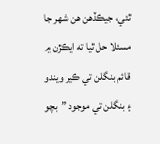ٿئي، جيڪڏهن هن شهر جا مسئلا حل ٿيا ته ايڪڙن ۾ قائم بنگلن تي ڪير ويندو ۽ بنگلن تي موجود ”بچو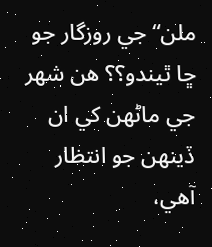ملن“ جي روزگار جو ڇا ٿيندو؟؟ هن شهر جي ماڻهن کي ان ڏينهن جو انتظار آهي،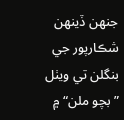جنهن ڏينهن شڪارپور جي بنگلن تي ويٺل ”بچو ملن“ ۾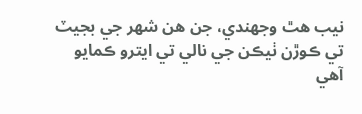نيب هٿ وجهندي، جن هن شهر جي بجيٽ تي ڪوڙن ٺيڪن جي نالي تي ايترو ڪمايو آهي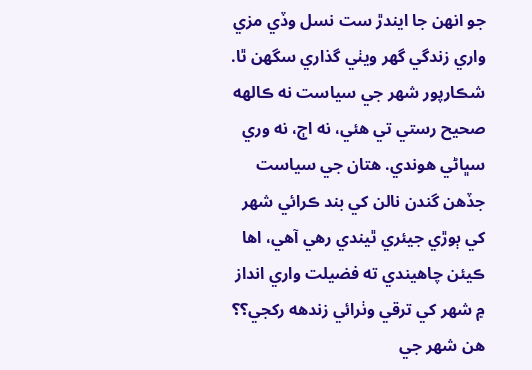جو انهن جا ايندڙ ست نسل وڏي مزي واري زندگي گهر ويٺي گذاري سگهن ٿا. شڪارپور شهر جي سياست نه ڪالهه صحيح رستي تي هئي، نه اڄ، نه وري سڀاڻي هوندي. هتان جي سياست جڏهن گندن نالن کي بند ڪرائي شهر کي ٻوڙي جيئري ٿيندي رهي آهي، اها ڪيئن چاهيندي ته فضيلت واري انداز ۾ شهر کي ترقي وٺرائي زندهه رکجي؟؟ هن شهر جي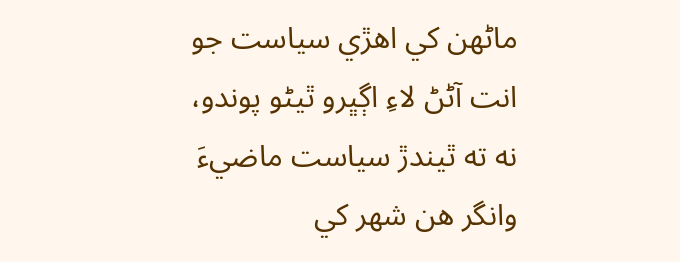ماڻهن کي اهڙي سياست جو انت آڻڻ لاءِ اڳڀرو ٿيڻو پوندو، نه ته ٿيندڙ سياست ماضيءَ وانگر هن شهر کي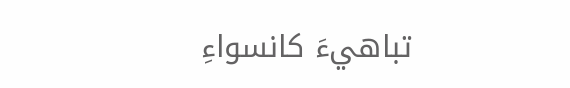تباهيءَ کانسواءِ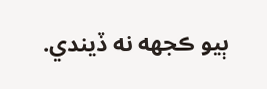ٻيو ڪجهه نه ڏيندي.